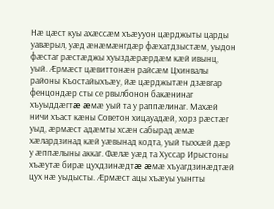Нæ цæст куы ахæссæм хъæууон цæрджыты царды уавæрыл, уæд æнæмæнгдæр фæхатдзыстæм, уыдон фæстаг рæстæджы хуыздæрæрдæм кæй ивынц, уый. Æрмæст цæвиттонæн райсæм Цхинвалы районы Къостайыхъæу, йæ цæрджытæн дзæвгар фенцондæр сты се рвылбонон бакæнинаг хъуыддæгтæ æмæ уый та у раппæлинаг. Махæй ничи хъаст кæны Советон хицауадæй, хорз рæстæг уыд, æрмæст адæмты хсæн сабырад æмæ хæлардзинад кæй уæвынад кодта, уый тыххæй дæр у æппæлыны аккаг. Фæлæ уæд та Хуссар Ирыстоны хъæутæ бирæ цухдзинæдтæ æмæ хъуагдзинæдтæй цух нæ уыдысты. Æрмæст ацы хъæуы уынгты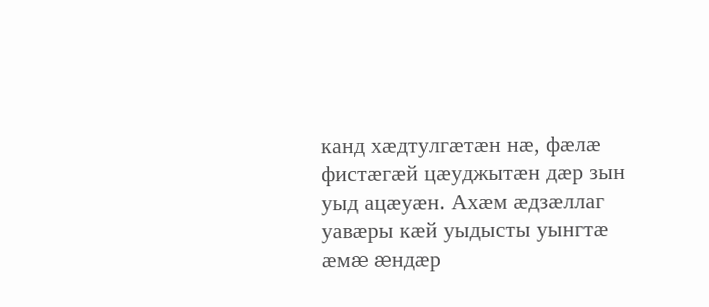канд хæдтулгæтæн нæ, фæлæ фистæгæй цæуджытæн дæр зын уыд ацæуæн. Ахæм æдзæллаг уавæры кæй уыдысты уынгтæ æмæ æндæр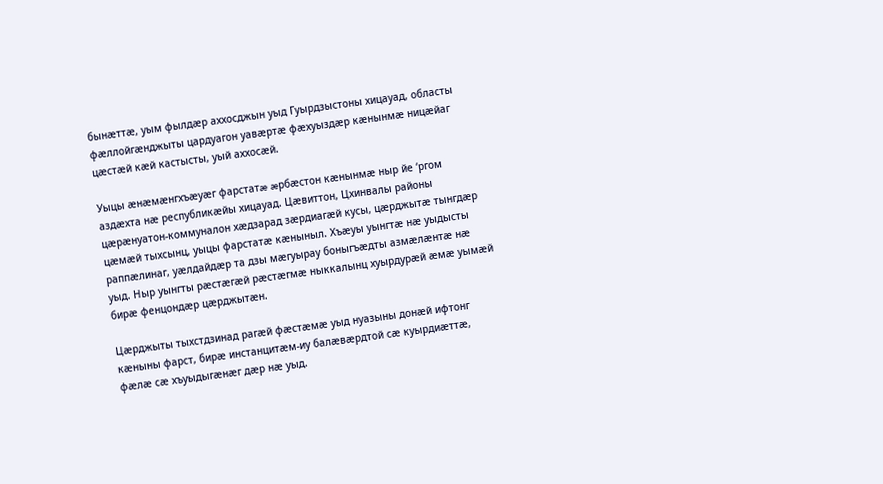бынæттæ, уым фылдæр аххосджын уыд Гуырдзыстоны хицауад, областы фæллойгæнджыты цардуагон уавæртæ фæхуыздæр кæнынмæ ницæйаг цæстæй кæй кастысты, уый аххосæй.

Уыцы æнæмæнгхъæуæг фарстатæ æрбæстон кæнынмæ ныр йе ‘ргом аздæхта нæ республикæйы хицауад. Цæвиттон, Цхинвалы районы цæрæнуатон-коммуналон хæдзарад зæрдиагæй кусы, цæрджытæ тынгдæр цæмæй тыхсынц, уыцы фарстатæ кæныныл. Хъæуы уынгтæ нæ уыдысты раппæлинаг, уæлдайдæр та дзы мæгуырау боныгъæдты азмæлæнтæ нæ уыд. Ныр уынгты рæстæгæй рæстæгмæ ныккалынц хуырдурæй æмæ уымæй бирæ фенцондæр цæрджытæн.

Цæрджыты тыхстдзинад рагæй фæстæмæ уыд нуазыны донæй ифтонг кæныны фарст, бирæ инстанцитæм-иу балæвæрдтой сæ куырдиæттæ, фæлæ сæ хъуыдыгæнæг дæр нæ уыд.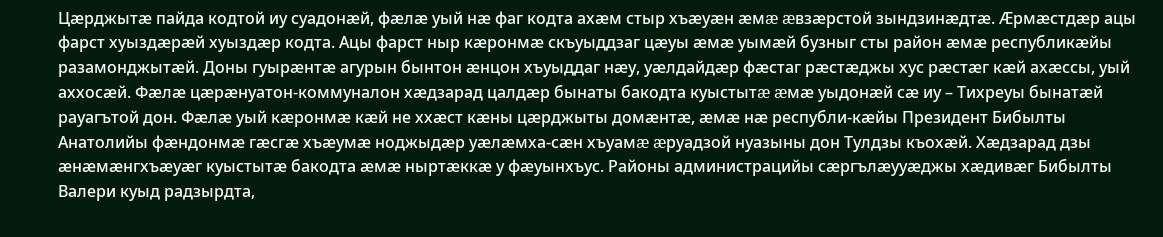Цæрджытæ пайда кодтой иу суадонæй, фæлæ уый нæ фаг кодта ахæм стыр хъæуæн æмæ æвзæрстой зындзинæдтæ. Æрмæстдæр ацы фарст хуыздæрæй хуыздæр кодта. Ацы фарст ныр кæронмæ скъуыддзаг цæуы æмæ уымæй бузныг сты район æмæ республикæйы разамонджытæй. Доны гуырæнтæ агурын бынтон æнцон хъуыддаг нæу, уæлдайдæр фæстаг рæстæджы хус рæстæг кæй ахæссы, уый аххосæй. Фæлæ цæрæнуатон-коммуналон хæдзарад цалдæр бынаты бакодта куыстытæ æмæ уыдонæй сæ иу – Тихреуы бынатæй рауагътой дон. Фæлæ уый кæронмæ кæй не ххæст кæны цæрджыты домæнтæ, æмæ нæ республи-кæйы Президент Бибылты Анатолийы фæндонмæ гæсгæ хъæумæ ноджыдæр уæлæмха-сæн хъуамæ æруадзой нуазыны дон Тулдзы къохæй. Хæдзарад дзы æнæмæнгхъæуæг куыстытæ бакодта æмæ ныртæккæ у фæуынхъус. Районы администрацийы сæргълæууæджы хæдивæг Бибылты Валери куыд радзырдта,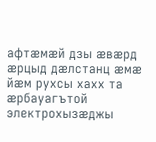афтæмæй дзы æвæрд æрцыд дæлстанц æмæ йæм рухсы хахх та æрбауагътой электрохызæджы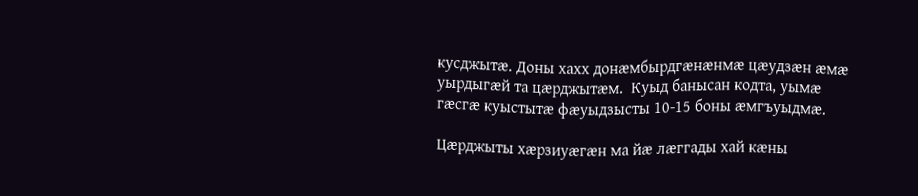кусджытæ. Доны хахх донæмбырдгæнæнмæ цæудзæн æмæ уырдыгæй та цæрджытæм.  Куыд банысан кодта, уымæ гæсгæ куыстытæ фæуыдзысты 10-15 боны æмгъуыдмæ.

Цæрджыты хæрзиуæгæн ма йæ лæггады хай кæны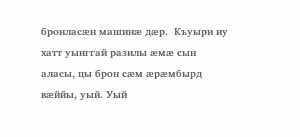бронласæн машинæ дæр.  Къуыри иу хатт уынггай разилы æмæ сын аласы, цы брон сæм æрæмбырд вæййы, уый. Уый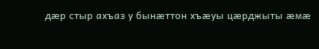дæр стыр ахъаз у бынæттон хъæуы цæрджыты æмæ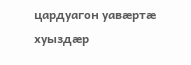цардуагон уавæртæ хуыздæр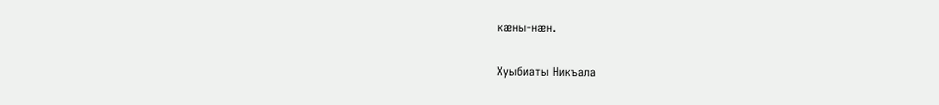кæны-нæн.

Хуыбиаты Никъала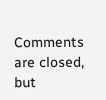Comments are closed, but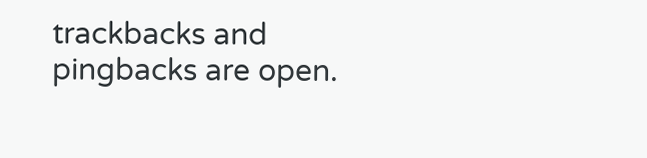trackbacks and pingbacks are open.